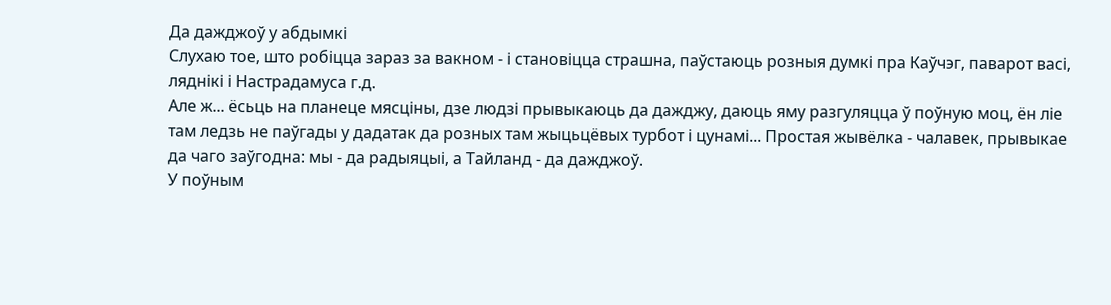Да дажджоў у абдымкі
Слухаю тое, што робіцца зараз за вакном - і становіцца страшна, паўстаюць розныя думкі пра Каўчэг, паварот васі, ляднікі і Настрадамуса г.д.
Але ж... ёсьць на планеце мясціны, дзе людзі прывыкаюць да дажджу, даюць яму разгуляцца ў поўную моц, ён ліе там ледзь не паўгады у дадатак да розных там жыцьцёвых турбот і цунамі... Простая жывёлка - чалавек, прывыкае да чаго заўгодна: мы - да радыяцыі, а Тайланд - да дажджоў.
У поўным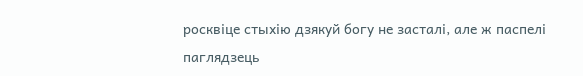росквіце стыхію дзякуй богу не засталі, але ж паспелі паглядзець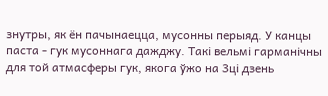знутры, як ён пачынаецца, мусонны перыяд. У канцы паста - гук мусоннага дажджу. Такі вельмі гарманічны для той атмасферы гук, якога ўжо на 3ці дзень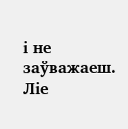і не заўважаеш. Ліе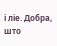і ліе. Добра, што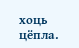хоць цёпла.